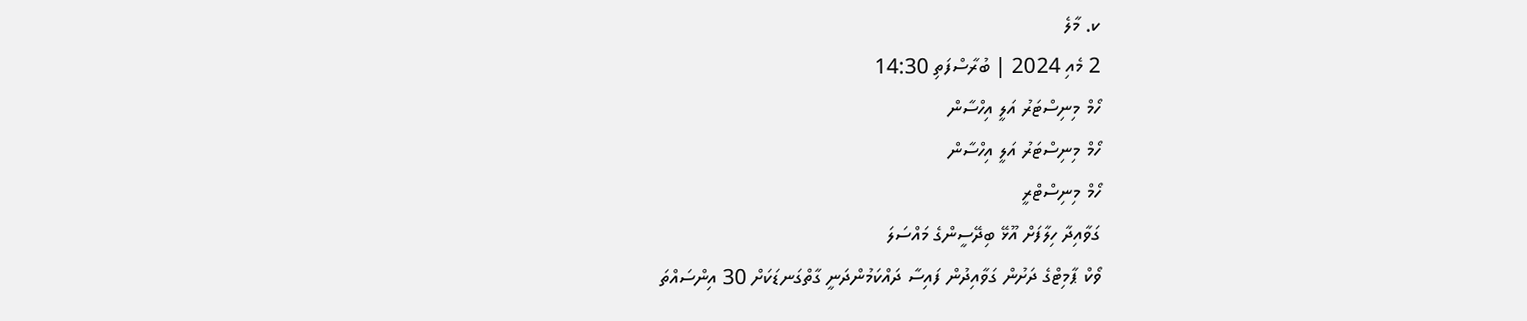ކ. މާލެ
2 މެއި 2024 | ބުރާސްފަތި 14:30
ހޯމް މިނިސްޓަރު އަލީ އިހްސާން
ހޯމް މިނިސްޓަރު އަލީ އިހްސާން
ހޯމް މިނިސްޓްރީ
ގަވާއިދާ ހިލާފަށް އޫޅޭ ބިދޭސީންގެ މައްސަލަ
ވޯކް ޕާމިޓްގެ ދަށުން ގަވާއިދުން ފައިސާ ދައްކަމުންދަނީ ގާތްގަނޑަކަށް 30 އިންސައްތަ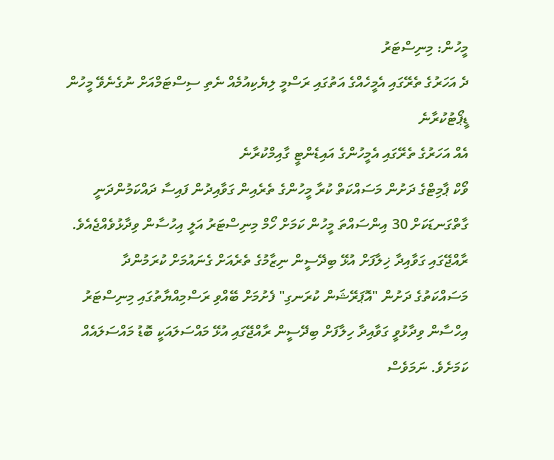މީހުން: މިނިސްޓަރު
ދެ އަހަރުގެ ތެރޭގައި އެމީހެއްގެ އަތުގައި ރަސްމީ ލިޔެކިއުމެއް ނެތި ސިސްޓަމްއަށް ނުގެނެވޭ މީހުން ޑީޕޯޓުކުރާނެ
އެއް އަހަރުގެ ތެރޭގައި އެމީހުންގެ އައިޑެންޓީ ގާއިމްކުރާނެ
ވޯކް ޕާމިޓްގެ ދަށުން މަސައްކަތް ކުރާ މީހުންގެ ތެރެއިން ގަވާއިދުން ފައިސާ ދައްކަމުންދަނީ ގާތްގަނޑަކަށް 30 އިންސައްތަ މީހުން ކަމަށް ހޯމް މިނިސްޓަރު އަލީ އިހުސާން ވިދާޅުވެއްޖެއެވެ.
ރާއްޖޭގައި ގަވާއިދާ ޚިލާފަށް އުޅޭ ބިދޭސީން ނިޒާމުގެ ތެރެއަށް ގެނައުމަށް ކުރަމުންދާ މަސައްކަތުގެ ދަށުން "އޮޕަރޭޝަން ކުރަނގި" ފެށުމަށް ބޭއްވި ރަސްމިއްޔާތުގައި މިނިސްޓަރު އިހްސާން ވިދާޅުވީ ގަވާއިދާ ހިލާފަށް ބިދޭސީން ރާއްޖޭގައި އުޅޭ މައްސަލައަކީ ބޮޑު މައްސަލައެއް ކަމަށެވެ. ނަމަވެސް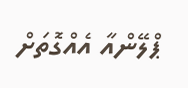ޕްލޭންއާ އެއްގޮތަށް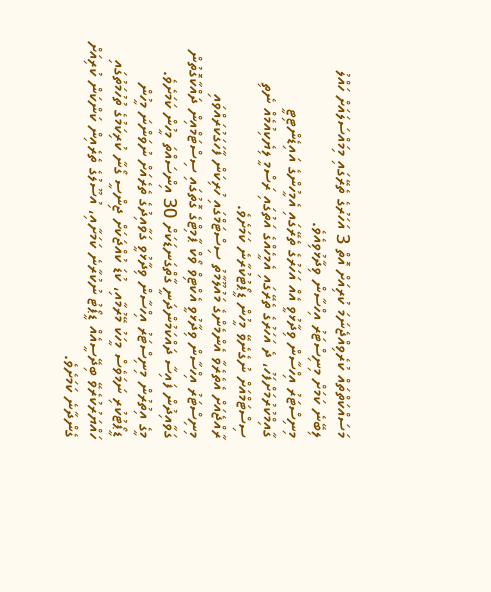މަސައްކަތްތައް ކުރެވިއްޖެނަމަ ކުރިއަށް އޮތް 3 އަހަރުގެ ތެރޭގައި މިމައްސަލައަށް ހައްލު ލިބޭނެ ކަމަށް މިނިސްޓަރު އިހްސާން ވިދާޅުވިއެވެ.
މިނިސްޓަރު އިހްސާން ވިދާޅުވީ އެއް އަހަރުގެ ތެރޭގައި އެމީހުންގެ އައިޑެންޓިޓީ ގާއިމްކުރުމަށްފަހު، ދެ އަހަރުގެ ތެރޭގައި އެމީހެއްގެ އަތުގައި ރަސްމީ ލިޔެކިއުމެއް ނެތި ސިސްޓަމްއަށް ނުގެނެވޭ މީހުން ޑީޕޯޓުކުރާނެ ކަމަށެވެ.
ރާއްޖެއަށް އެތެރެވާ އެންމެންގެ މައުލޫމާތު ސިސްޓަމްގައި ހުރިކަން ފާހަގަކުރައްވައި މިނިސްޓަރު އިހްސާން ވިދާޅުވީ އެކްޓިވް ވޯކް ޕާމިޓްގެ ގޮތުގައި ސިސްޓަމްއިން ދައްކާގޮތުން ގަވާއިދުން ފައިސާ ދައްކަމުންދަނީ ގާތްގަނޑަކަށް 30 އިންސައްތަ މީހުން ކަމަށެވެ.
މީގެ އިތުރުން މިނިސްޓަރު އިހްސާން ވިދާޅުވީ ގަވާއިދުގެ ތެރެއަށް ނުވަންނަ މީހުން ޑީޕޯޓުކުރި ނަމަވެސް މީހަކު މޭރުމާއި، ކުޑަ ކުއްޖަކަށް ޖިންސީ ގޯނާ ކުރިކަމުގެ ތުހުމަތުގައި ހައްޔަރުކުރެވޭ ބިދޭސީއެއް ޑީޕޯޓު ނުކުރާނެ ކަމަށާއި، އުސޫލުގެ ތެރެއިން ކަންކަން ކުރިއަށް ގެންދާނެ ކަމަށެވެ.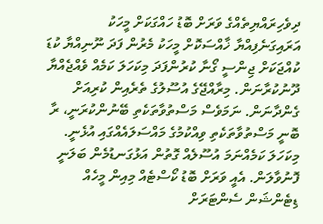ދިވެހިރައްޔިތެއްގެ ވަރަށް ބޮޑު ހައްގަކަށް މީހަކު އަރައިގަނެފިއްޔާ ޚާއްސަކޮށް މީހަކު މެރުން ފަދަ ނޫނިއްޔާ ކުޑަ ކުއްޖަކަށް ޖިންސީ ގޯނާ ކުރުންފަދަ މިކަހަލަ ކަމެއް ވެއްޖެއްޔާ ދޫނުކުރާނަން. މިރާއްޖޭގެ އުސޫލުގެ ތެރެއިން ކުރިއަށް ގެންދާނަން. ނަމަވެސް މަސްތުވާތަކެތި ބޭނުންކުރަނީ، ރާ ބޮނީ މަސްތުވާތަކެތި ވިއްކުމުގެ މައްސަލައެއްގައި އުޅެނީ. މިކަހަލަ ކަމެއްނަމަ އުސޫލެއް ގޮތުން އަޅުގަނޑުމެން ބަލަނީ ފޮނުވާލަން. އެއީ ވަރަށް ބޮޑު ކޯސްޓެއް މިއިން މީހެއް ޑިޓެންޝަން ސެންޓަރަށް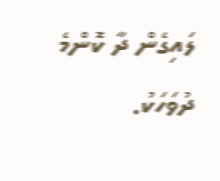ލައިގެން ދާ ކޮންމެ ދުވަހަކު.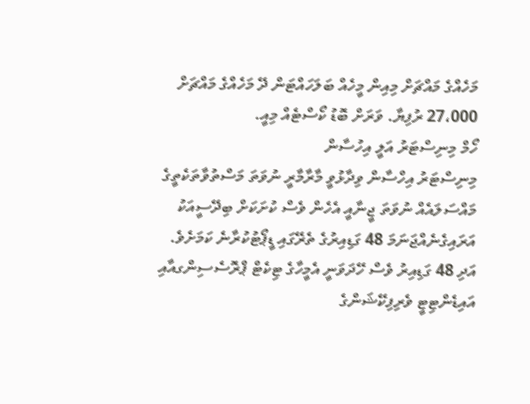މަހެއްގެ މައްޗަށް މިއިން މީހެއް ބަލަހައްޓަން ދޭ މަހެއްގެ މައްޗަށް 27،000 ރުފިޔާ. ވަރަށް ބޮޑު ކޯސްޓެއް މިއީ.
ހޯމް މިނިސްޓަރު އަލީ އިހުސާން
މިނިސްޓަރު އިހްސާން ވިދާޅުވީ މާރާމާރީ ނުވަތަ މަސްތުވާތަކެތީގެ މައްސަލައެއް ނުވަތަ ޖީނާއީ އެހެން ވެސް ކުށަކަށް ބިދޭސީއަކު އަރައިގެނެއްޖަނަމަ 48 ގަޑިއިރުގެ ތެރޭގައި ޑީޕޯޓުކުރާނެ ކަމަށެވެ. އަދި 48 ގަޑިއިރު ވެސް ހޭދަވަނީ އެމީހާގެ ޓިކެޓް ޕްރޮސެސިންގއާއި އައިޑެންޓިޓީ ވެރިފިކޭޝަންގެ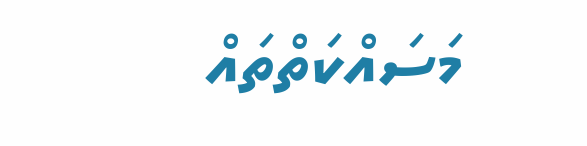މަސައްކަތްތައް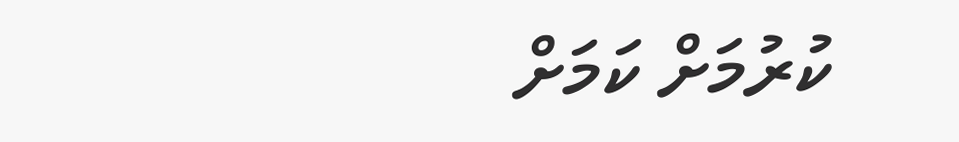ކުރުމަށް ކަމަށް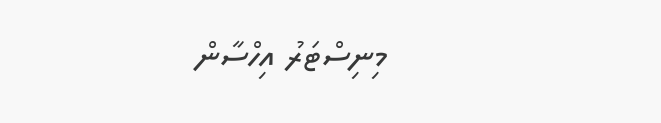މިނިސްޓަރު އިހްސާން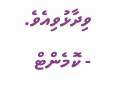ވިދާޅުވިއެވެ.
- ކޮމެންޓް